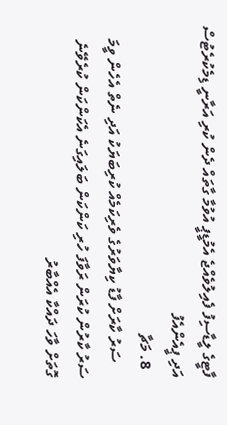ފާޓީގެ ލީޑާސިފު ފެއިލުވެއްޖެ އެމުޑީޕީ އުވުމާ ގާތައް ދެން ކުރި އަރާނީ ޑިމެކުރެޓުސް އަދި ޕީއެންއެފު
  8. މަޗާ
    ސަރު ކާރަށް ފާޑު ކިޔާވަރުގެ ވެރިކަމެއް ކުރިބަޔަކު އަދި ނެތް އެހެން ވީމަ ސަރު ކާރުން ކުރަން ރަވާފަ ހުރި ކަންކަން ބަލައިގަނެ އެކަންކަން ކުރެވޭނެ ގޮތަށް ވާހަ ދައްކާ އެއްބާރު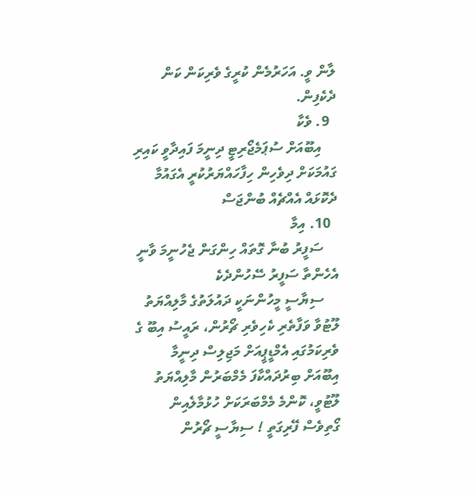ލާން ވީ. އަހަރުމެން ކުރީގެ ވެރިކަން ކަން ދެކެފިން.
  9. ވެކާ
    އިބޫއަށް ސުޕަމެޖޯރިޓީ ދިނީމަ ފައިދާވީ ކައިރި ގައުމަކަށް ދިވެހިން ހިފާހައްޔަރުކުރީ އެގައުމާ ދެކޮޅައް އެއްޗެއް ބުންޖަސް
  10. އިމާ
    ސަފީރު ބުނާ ގޮތައް ހިންގަން ޖެހުނީމަ ވާނީ އެހެންތާ ސަފީރު ސޭހުންދެކެ
    ސިޔާސީ މީހުންނަކީ ދައުލަތުގެ މާލިއްޔަތު ލޫޓުވާ ވަފާތެރި ކެހިވެރި ޗޯރުން، ރައީސު އިބޫ ގެ ވެރިކަމުގައި އެމްޑީޕީއަށް މަޖިލިސް ދިނީމާ އިބޫއަށް ބިރުދައްކާފަ މެމްބަރުން މާލިއްޔަތު ލޫޓުވީ، ކޮންމެ މެމްބަރަކަށް ހުޅުމާލެއިން ގޯތިވެސް ފޭރިގަތީ ! ސިޔާސީ ޗޯރުން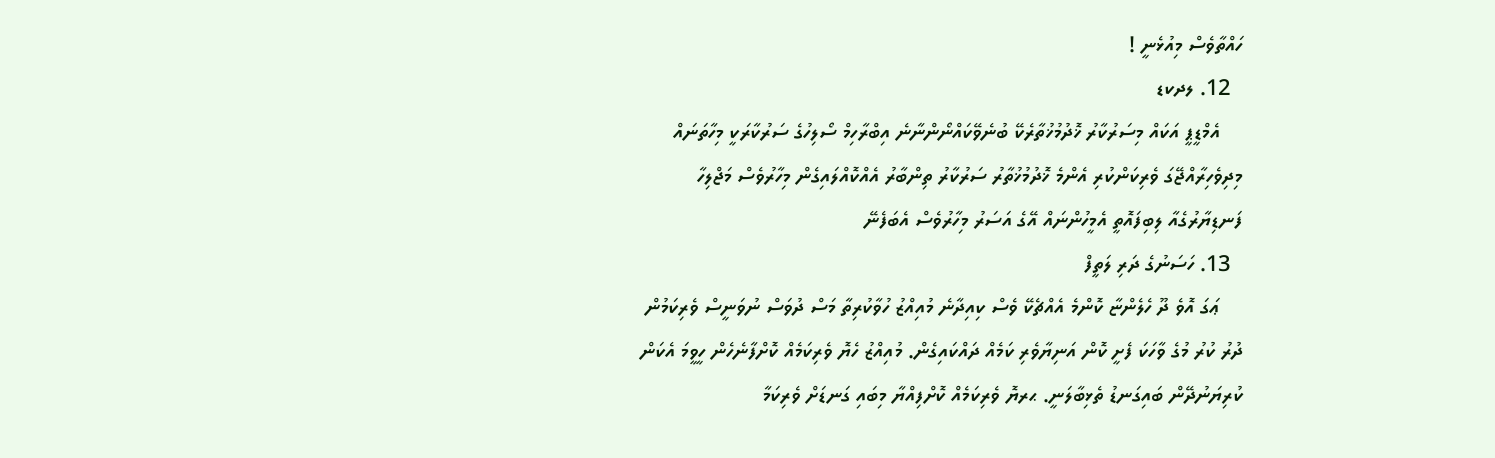ހައްތާވެސް މިއުޅެނީ !
  12. ލދކޑ
    އެމްޑީޕީ އަކައް މިސަރުކާރު ޚޮދުމުޚުތާރެކޭ ބުނެވޭކައްނޯންނާނެ އިބްރާހިމް ސޯލިހުގެ ސަރުކާރަކީ މިހާތަނައް މިދިވެހިރާއްޖޭގަ ވެރިކަންކުރި އެންމެ ޚޮދުމުޚުތާރު ސަރުކާރު ތިންބާރު އެއްކޮއްލައިގެން މިހާރުވެސް މަޖްލިހާ ފަނޑިޔާރުގެއާ ލިބިފައޮތީ އެމީހުންނައް އޭގެ އަސަރު މިހާރުވެސް އެބަފެނޭ
  13. ހަސަނުގެ ދަރި ލަތީފް
    ޢަގަ އޮވެ ދޫ ހެލެންޏާ ކޮންމެ އެއްޗެކޭ ވެސް ކިއިދާނެ މުއިއްޒު ހުވާކުރިތާ މަސް ދުވަސް ނުވަނީސް ވެރިކަމުން ދުރު ކުރު މުގެ ވާހަކަ ފެށީ ކޮން އަނިޔާވެރި ކަމެއް ދައްކައިގެން. މުއިއްޒު ހެޔޮ ވެރިކަމެއް ކޮށްފާނެހެން ހީވީމަ އެކަން ކުރިޔަނުދޭން ބައިގަނޑު ތެޅިބާލަނީ. ޙރޔޮ ވެރިކަމެއް ކޮށްފިއްޔާ މިބައި ގަނޑަށް ވެރިކަމާ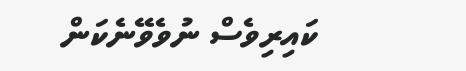ކައިރިވެސް ނުވެވޭނެކަން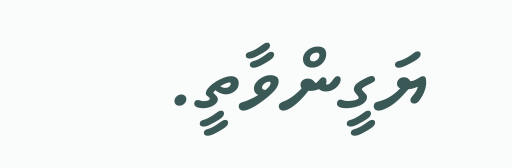ޔަގީންވާތީ.